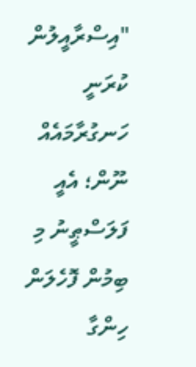"އިސްރާއީލުން ކުރަނީ ހަނގުރާމައެއް ނޫން؛ އެއީ ފަލަސްޠީނު މި ބިމުން ފޮހެލަން ހިންގާ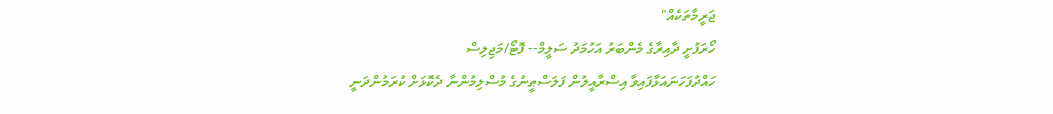ޖަރީމާތަކެއް"
ހޯރަފުށީ ދާއިރާގެ މެންބަރު އަހުމަދު ސަލީމް-- ފޮޓޯ/މަޖިލިސް
ހައްދުފަހަނައަޅާފައިވާ އިސްރާއީލުން ފަލަސްޠީނުގެ މުސްލިމުންނާ ދެކޮޅަށް ކުރަމުންދަނީ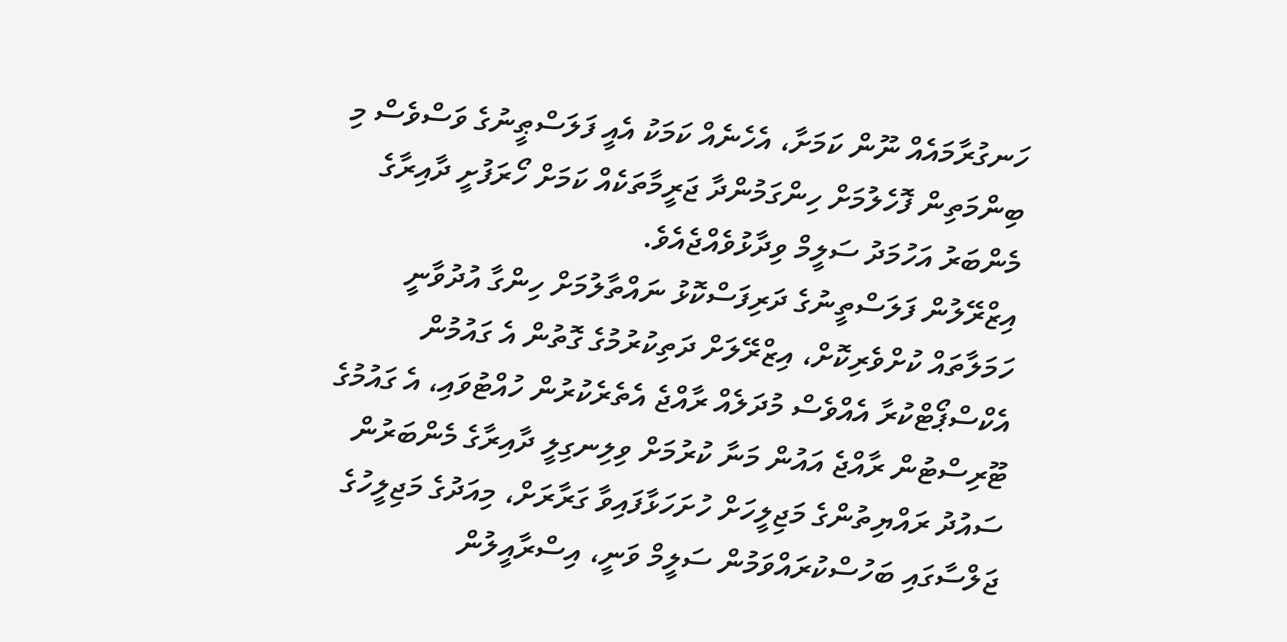ހަނގުރާމައެއް ނޫން ކަމަށާ، އެހެނެއް ކަމަކު އެއީ ފަލަސްޠީނުގެ ވަސްވެސް މި ބިންމަތިން ފޮހެލުމަށް ހިންގަމުންދާ ޖަރީމާތަކެއް ކަމަށް ހޯރަފުށީ ދާއިރާގެ މެންބަރު އަހުމަދު ސަލީމް ވިދާޅުވެއްޖެއެވެ.
އިޒްރޭލުން ފަލަސްތީނުގެ ދަރިފަސްކޮޅު ނައްތާލުމަށް ހިންގާ އުދުވާނީ ހަމަލާތައް ކުށްވެރިކޮށް، އިޒްރޭލަށް ދަތިކުރުމުގެ ގޮތުން އެ ގައުމުން އެކްސްޕޯޓްކުރާ އެއްވެސް މުދަލެއް ރާއްޖެ އެތެރެކުރުން ހުއްޓުވައި، އެ ގައުމުގެ ޓޫރިސްޓުން ރާއްޖެ އައުން މަނާ ކުރުމަށް ވިލިނގިލީ ދާއިރާގެ މެންބަރުން ސައުދު ރައްޔިތުންގެ މަޖިލީހަށް ހުށަހަޅާފައިވާ ގަރާރަށް، މިއަދުގެ މަޖިލީހުގެ ޖަލްސާގައި ބަހުސްކުރައްވަމުން ސަލީމް ވަނީ، އިސްރާއީލުން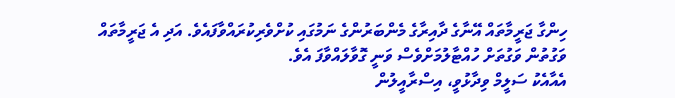ހިންގާ ޖަރީމާތައް އޭނާގެ ދާއިރާގެ މެންބަރުންގެ ނަމުގައި ކުށްވެރިކުރައްވާފައެވެ. އަދި އެ ޖަރީމާތައް ވަގުތުން ވަގުތަށް ހުއްޓާލުމަށްވެސް ވަނީ ގޮވާލައްވާފަ އެވެ.
އެއާއެކު ސަލީމް ވިދާޅުވީ، އިސްރާއީލުން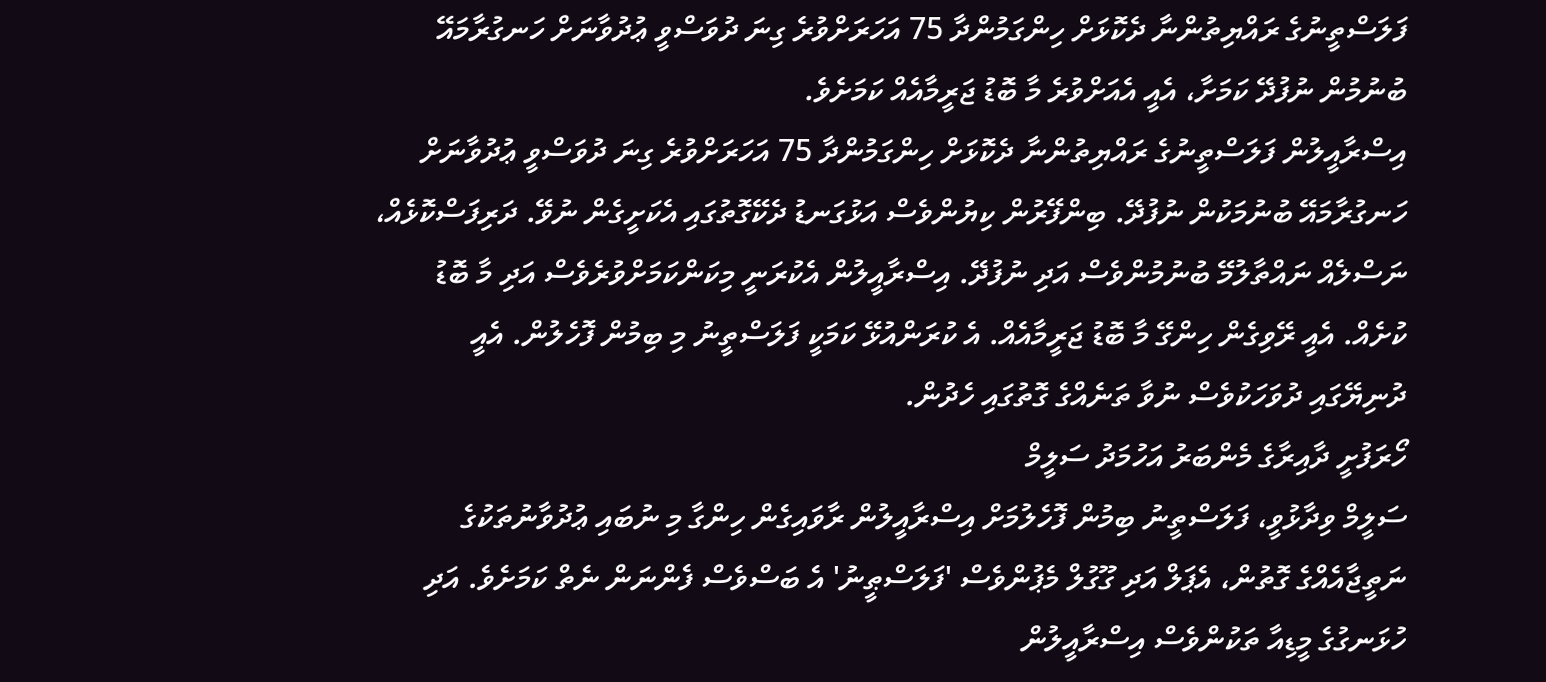ފަލަސްތީނުގެ ރައްޔިތުންނާ ދެކޮޅަށް ހިންގަމުންދާ 75 އަހަރަށްވުރެ ގިނަ ދުވަސްވީ ޢުދުވާނަށް ހަނގުރާމައޭ ބުނުމުން ނުފުދޭ ކަމަށާ، އެއީ އެއަށްވުރެ މާ ބޮޑު ޖަރީމާއެއް ކަމަށެވެ.
އިސްރާއީލުން ފަލަސްތީނުގެ ރައްޔިތުންނާ ދެކޮޅަށް ހިންގަމުންދާ 75 އަހަރަށްވުރެ ގިނަ ދުވަސްވީ ޢުދުވާނަށް ހަނގުރާމައޭ ބުނުމަކުން ނުފުދޭ. ބިންފޭރުން ކިޔުންވެސް އަޅުގަނޑު ދެކޭގޮތުގައި އެކަށީގެން ނުވޭ. ދަރިފަސްކޮޅެއް، ނަސްލެއް ނައްތާލުމޭ ބުނުމުންވެސް އަދި ނުފުދޭ. އިސްރާއީލުން އެކުރަނީ މިކަންކަމަށްވުރެވެސް އަދި މާ ބޮޑު ކުށެއް. އެއީ ރޭވިގެން ހިންގޭ މާ ބޮޑު ޖަރީމާއެއް. އެ ކުރަންއުޅޭ ކަމަކީ ފަލަސްތީނު މި ބިމުން ފޮހެލުން. އެއީ ދުނިޔޭގައި ދުވަހަކުވެސް ނުވާ ތަނެއްގެ ގޮތުގައި ހެދުން.
ހޯރަފުށީ ދާއިރާގެ މެންބަރު އަހުމަދު ސަލީމް
ސަލީމް ވިދާޅުވީ، ފަލަސްތީނު ބިމުން ފޮހެލުމަށް އިސްރާއީލުން ރާވައިގެން ހިންގާ މި ނުބައި ޢުދުވާނުތަކުގެ ނަތީޖާއެއްގެ ގޮތުން، އެޕަލް އަދި ގޫގުލް މެޕުންވެސް 'ފަލަސްޠީނު' އެ ބަސްވެސް ފެންނަން ނެތް ކަމަށެވެ. އަދި ހުޅަނގުގެ މީޑިއާ ތަކުންވެސް އިސްރާއީލުން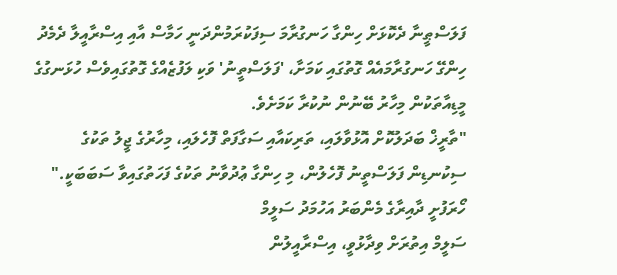ފަލަސްޠީނާ ދެކޮޅަށް ހިންގާ ހަނގުރާމަ ސިފަކުރަމުންދަނީ ހަމާސް އާއި އިސްރާއީލާ ދެމެދު ހިންގޭ ހަނގުރާމައެއް ގޮތުގައި ކަމަށާ، 'ފަލަސްތީނު' ވަކި ލަފުޒެއްގެ ގޮތުގައިވެސް ހުޅަނގުގެ މީޑިއާތަކުން މިހާރު ބޭނުން ނުކުރާ ކަމަށެވެ.
"ތާރީޚް ބަދަލުކޮށް އޮޅުވާލައި، ތަރިކައާއި ސަގާފަތް ފޮހެލައި، މިހާރުގެ ޖީލު ތަކުގެ ސިކުނޑިން ފަލަސްތީނު ފޮހެލުން، މި ހިންގާ ޢުދުވާނު ތަކުގެ ފަހަތުގައިވާ ސަބަބަކީ."
ހޯރަފުށީ ދާއިރާގެ މެންބަރު އަހުމަދު ސަލީމް
ސަލީމް އިތުރަށް ވިދާޅުވީ، އިސްރާއީލުން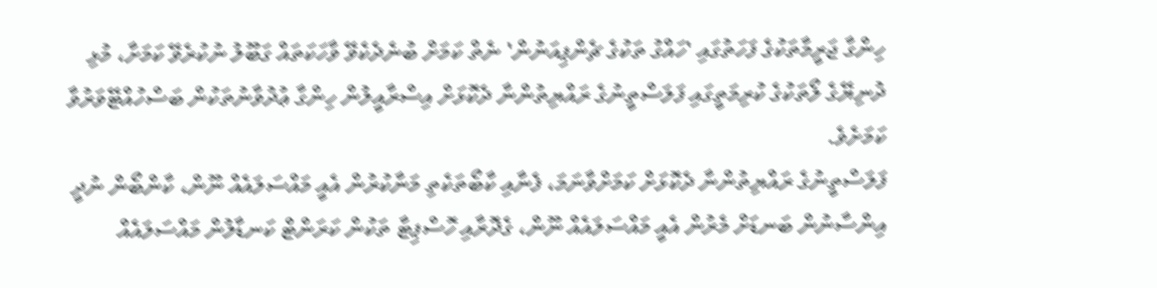ހިންގާ ޖަރީމާތަކުގެ ފަހަތުގައި 'ހައްގު ތަކުގެ ޗެންޕިއަނުން' ނެތް ކަމަށް ބުނެދެކެވޭ ވާހަކަތައް ގަބޫލު ނުކުރެވޭ ކަމަށާ، މުޅި ދުނިޔޭގެ ލޯތަކުގެ ކުރިމަތީގައި ފަލަސްތީނުގެ ރައްޔިތުންނާ ދެކޮޅަށް އިސްރާއީލުން ހިންގާ ޢުދުވާނުތަކުން ބަސްހުއްޓޭވަރުވާ ކަމަށެވެ.
ފަލަސްތީނުގެ ރައްޔިތުންނާ ދެކޮޅަށް ކަމަށްވާނަމަ، ފެނާއި ކާބޯތަކެތި މަނާކުރުން އެއީ މައްސަލައެއް ނޫން، ކާންބޯން ނުދީ އިންސާނުން ބަނޑަށް މެރުން އެއީ މައްސަލައެއް ނޫން، ގެދޮރާއި ހޮސްޕިޓާ ތަކުން ކަރަންޓް ކަނޑާލުން މައްސަލައެއް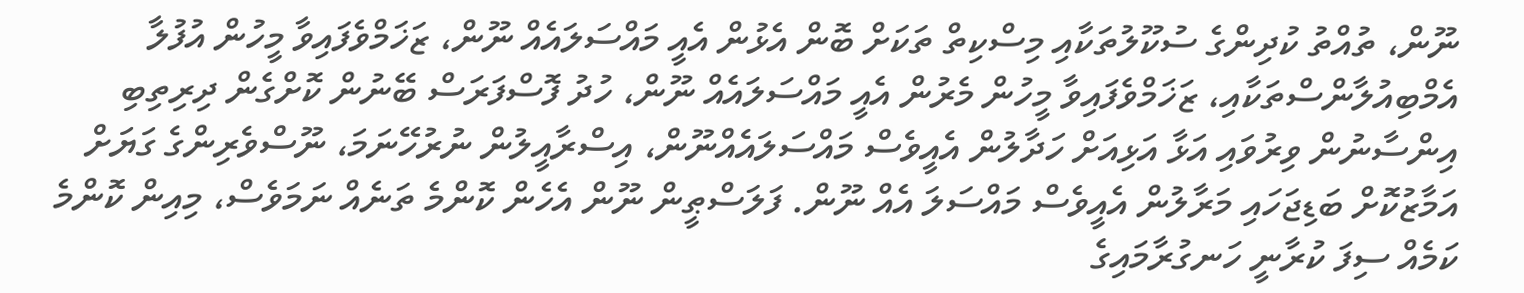ނޫން، ތުއްތު ކުދިންގެ ސުކޫލުތަކާއި މިސްކިތް ތަކަށް ބޮން އެޅުން އެއީ މައްސަލައެއް ނޫން، ޒަޚަމްވެފައިވާ މީހުން އުފުލާ އެމްބިއުލާންސްތަކާއި، ޒަޚަމްވެފައިވާ މީހުން މެރުން އެއީ މައްސަލައެއް ނޫން، ހުދު ފޮސްފަރަސް ބޭނުން ކޮށްގެން ދިރިތިބި އިންސާނުން ވިރުވައި އަޅާ އަޅިއަށް ހަދާލުން އެއީވެސް މައްސަލައެއްނޫން، އިސްރާއީލުން ނުރުހޭނަމަ، ނޫސްވެރިންގެ ގަޔަށް އަމާޒުކޮށް ބަޑިޖަހައި މަރާލުން އެއީވެސް މައްސަލަ އެއް ނޫން. ފަލަސްޠީން ނޫން އެހެން ކޮންމެ ތަނެއް ނަމަވެސް، މިއިން ކޮންމެ ކަމެއް ސިފަ ކުރާނީ ހަނގުރާމައިގެ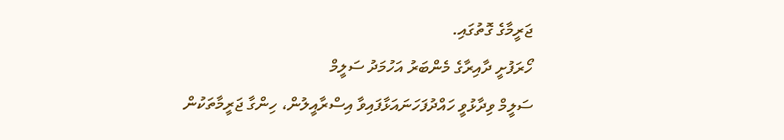ޖަރީމާގެ ގޮތުގައި.
ހޯރަފުށީ ދާއިރާގެ މެންބަރު އަހުމަދު ސަލީމް
ސަލީމް ވިދާޅުވީ ހައްދުފަހަނައަޅާފައިވާ އިސްރާއީލުން، ހިންގާ ޖަރީމާތަކުން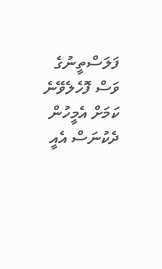ފަލަސްތީނުގެ ވަސް ފޮހެލެވޭނެ ކަމަށް އެމީހުން ދެކުނަސް އެއީ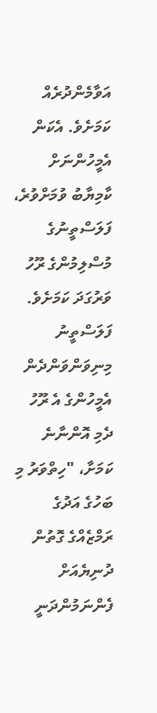އަވާމެންދުރެއް ކަމަށެވެ. އެކަން އެމީހުންނަށް ކާމިޔާބު ވުމަށްވުރެ، ފަލަސްތީނުގެ މުސްލިމުންގެ ރޫހު ވަރުގަދަ ކަމަށެވެ. ފަލަސްތީނު މިނިވަންވަންދެން އެމީހުންގެ އެ ރޫހު ދެމި އޮންނާނެ ކަމަށާ، "ހިތްވަރު މި ބަހުގެ އަދުގެ ރަމްޒެއްގެ ގޮތުން ދުނިޔެއަށް ފެންނަމުންދަނީ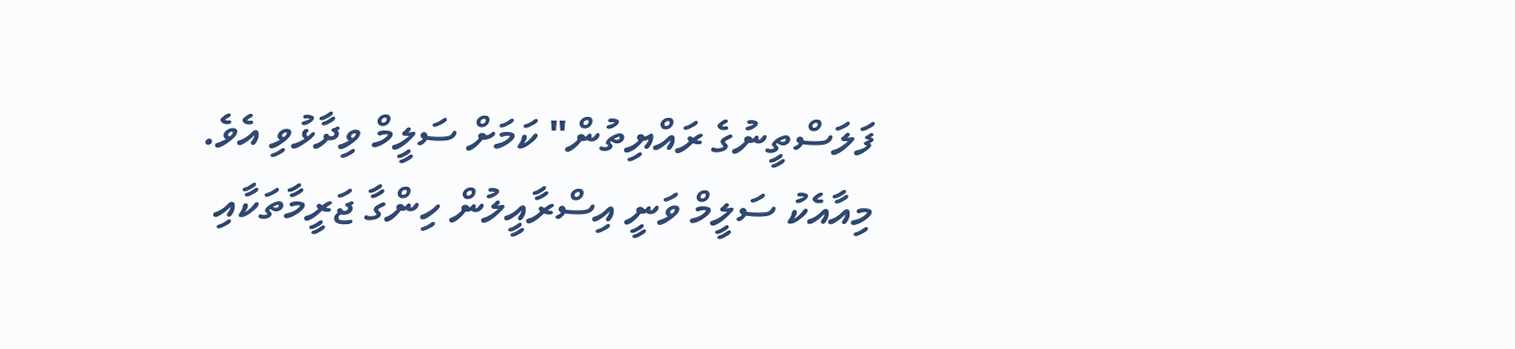ފަލަސްތީނުގެ ރައްޔިތުން" ކަމަށް ސަލީމް ވިދާޅުވި އެވެ.
މިއާއެކު ސަލީމް ވަނީ އިސްރާއީލުން ހިންގާ ޖަރީމާތަކާއި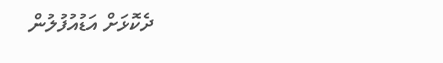ދެކޮޅަށް އަޑުއުފުލުން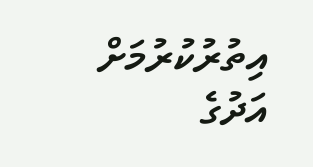އިތުރުކުރުމަށް އަދުގެ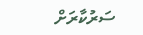ސަރުކާރަށް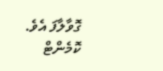ގޮވާލާފަ އެވެ.
ކޮމެންޓް